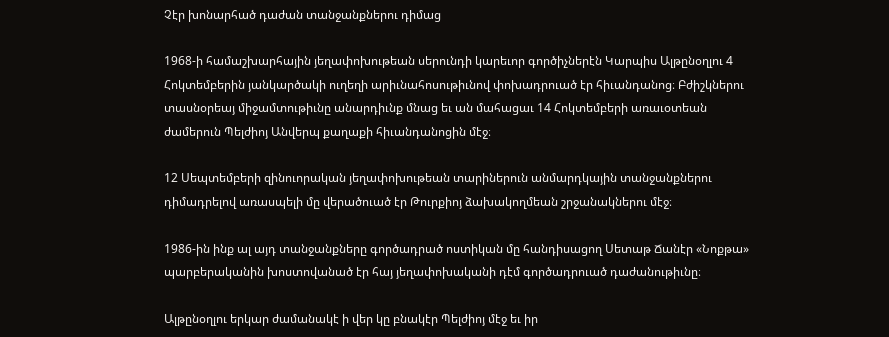Չէր խոնարհած դաժան տանջանքներու դիմաց

1968-ի համաշխարհային յեղափոխութեան սերունդի կարեւոր գործիչներէն Կարպիս Ալթընօղլու 4 Հոկտեմբերին յանկարծակի ուղեղի արիւնահոսութիւնով փոխադրուած էր հիւանդանոց։ Բժիշկներու տասնօրեայ միջամտութիւնը անարդիւնք մնաց եւ ան մահացաւ 14 Հոկտեմբերի առաւօտեան ժամերուն Պելժիոյ Անվերպ քաղաքի հիւանդանոցին մէջ։

12 Սեպտեմբերի զինուորական յեղափոխութեան տարիներուն անմարդկային տանջանքներու դիմադրելով առասպելի մը վերածուած էր Թուրքիոյ ձախակողմեան շրջանակներու մէջ։

1986-ին ինք ալ այդ տանջանքները գործադրած ոստիկան մը հանդիսացող Սետաթ Ճանէր «Նոքթա» պարբերականին խոստովանած էր հայ յեղափոխականի դէմ գործադրուած դաժանութիւնը։

Ալթընօղլու երկար ժամանակէ ի վեր կը բնակէր Պելժիոյ մէջ եւ իր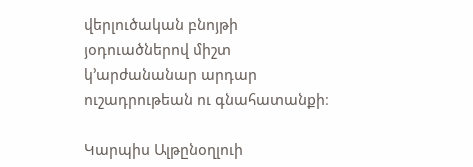վերլուծական բնոյթի յօդուածներով միշտ կ՚արժանանար արդար ուշադրութեան ու գնահատանքի։

Կարպիս Ալթընօղլուի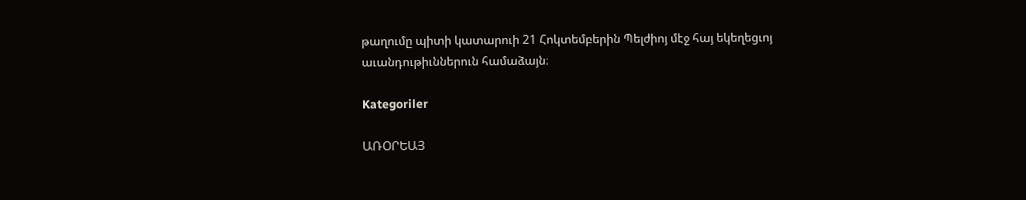թաղումը պիտի կատարուի 21 Հոկտեմբերին Պելժիոյ մէջ հայ եկեղեցւոյ աւանդութիւններուն համաձայն։

Kategoriler

ԱՌՕՐԵԱՅ